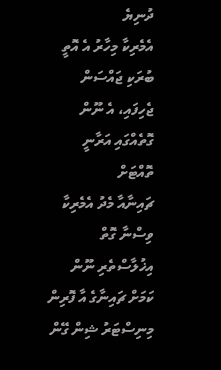ދުނިޔެ
އެމެރިކާ މިހާރު އެ އޮތީ ބުރަކި ޖައްސަން ޖެހިފައި، އެ ނޫން ގޮތެއްގައި އަރާނީ ތޮއްޓަށް
ޗައިނާއާ މެދު އެމެރިކާ ވިސްނާ ގޮތް އިޚުލާސްތެރި ނޫން ކަމަށް ޗައިނާގެ އާ ފޮރިން މިނިސްޓަރު ޝިން ގޭން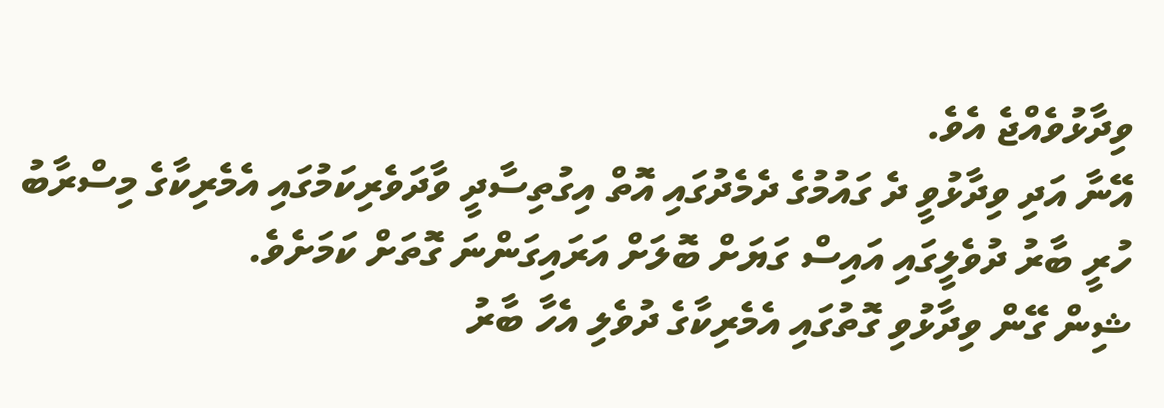ވިދާޅުވެއްޖެ އެވެ.
އޭނާ އަދި ވިދާޅުވީ ދެ ގައުމުގެ ދެމެދުގައި އޮތް އިގުތިސާދީ ވާދަވެރިކަމުގައި އެމެރިކާގެ މިސްރާބު ހުރީ ބާރު ދުވެލީގައި އައިސް ގަޔަށް ބޮލަށް އަރައިގަންނަ ގޮތަށް ކަމަށެވެ.
ޝިން ގޭން ވިދާޅުވި ގޮތުގައި އެމެރިކާގެ ދުވެލި އެހާ ބާރު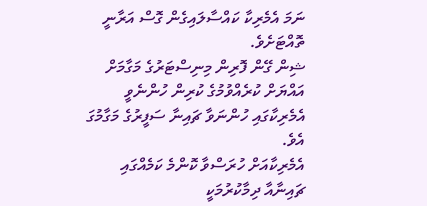ނަމަ އެމެރިކާ ކައްސާލައިގެން ގޮސް އަރާނީ ތޮއްޓަށެވެ.
ޝިން ގޭން ފޮރިން މިނިސްޓަރުގެ މަގާމަށް އައްޔަށް ކުރެއްވުމުގެ ކުރިން ހުންނެވީ އެމެރިކާގައި ހުންނަވާ ޗައިނާ ސަފީރުގެ މަގާމުގަ އެވެ.
އެމެރިކާއަށް ހުރަސްވާ ކޮންމެ ކަމެއްގައި ޗައިނާއާ ދިމާކުރުމަކީ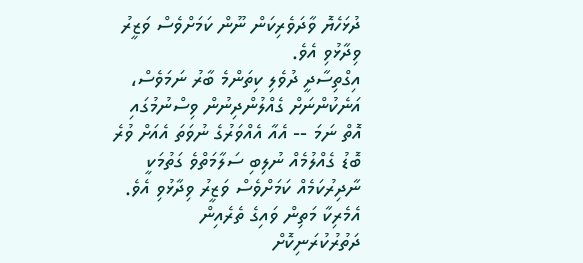ދުޅަހެޔޮ ވާދަވެރިކަން ނޫން ކަމަށްވެސް ވަޒީރު ވިދާޅުވި އެވެ.
އިގްތިސާދީ ދުވެލި ކިތަންމެ ބާރު ނަމަވެސް، އަނެކުންނަށް ގެއްލުންދިނުން ވިސްނުމުގައި އޮތް ނަމަ -- އެއާ އެއްވަރުގެ ނުވަތަ އެއަށް ވުރެ ބޮޑު ގެއްލުމެއް ނުލިބި ސަލާމަތްވެ ގަތުމަކީ ނާދިރުކަމެއް ކަމަށްވެސް ވަޒީރު ވިދާޅުވި އެވެ.
އެމެރިކާ މަތިން ވައިގެ ތެރެއިން ދަތުރުކުރަނިކޮށް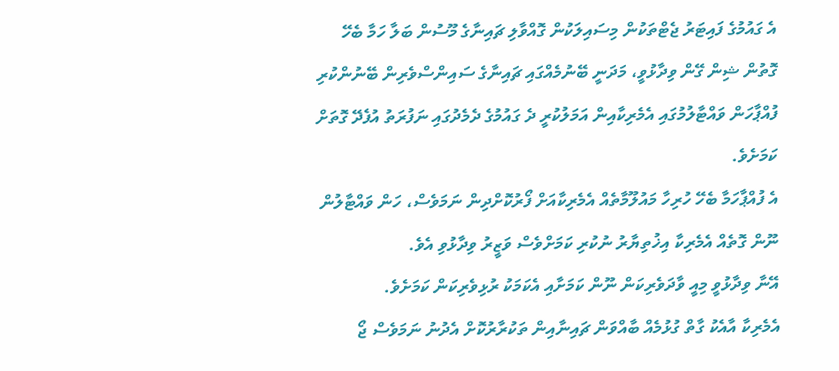އެ ގައުމުގެ ފައިޓަރު ޖެޓްތަކުން މިސައިލަކުން ގޮއްވާލި ޗައިނާގެ މޫސުން ބަލާ ހަމާ ބެހޭ ގޮތުން ޝިން ގޭން ވިދާޅުވީ، މަދަނީ ބޭނުމެއްގައި ޗައިނާގެ ސައިންސްވެރިން ބޭނުންކުރި ފުއްޕާހަން ވައްޓާލުމުގައި އެމެރިކާއިން އަމަލުކުރީ ދެ ގައުމުގެ ދެމެދުގައި ނަފުރަތު އުފެދޭ ގޮތަށް ކަމަށެވެ.
އެ ފުއްޕާހަމާ ބެހޭ ހުރިހާ މައުލޫމާތެއް އެމެރިކާއަށް ފޯރުކޮށްދިން ނަމަވެސް، ހަން ވައްޓާލުން ނޫން ގޮތެއް އެމެރިކާ އިޚުތިޔާރު ނުކުރި ކަމަށްވެސް ވަޒީރު ވިދާޅުވި އެވެ.
އޭނާ ވިދާޅުވީ މިއީ ވާދަވެރިކަން ނޫން ކަމަށާއި އެކަމަކު ރުޅިވެރިކަން ކަމަށެވެ.
އެމެރިކާ އާއެކު ގާތް ގުޅުމެއް ބާއްވަން ޗައިނާއިން ތަކުރާރުކޮށް އެދުނު ނަމަވެސް ޖޯ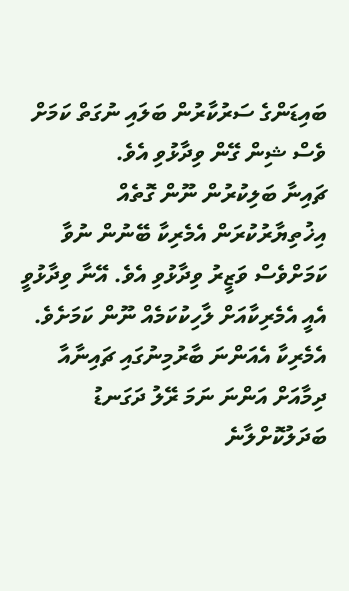ބައިޑަންގެ ސަރުކާރުން ބަލައި ނުގަތް ކަމަށް ވެސް ޝިން ގޭން ވިދާޅުވި އެވެ.
ޗައިނާ ބަލިކުރުން ނޫން ގޮތެއް އިޚުތިޔާރުކުރަން އެމެރިކާ ބޭނުން ނުވާ ކަމަށްވެސް ވަޒީރު ވިދާޅުވި އެވެ. އޭނާ ވިދާޅުވީ އެއީ އެމެރިކާއަށް ލާހިކުކަމެއް ނޫން ކަމަށެވެ.
އެމެރިކާ އެއަންނަ ބާރުމިނުގައި ޗައިނާއާ ދިމާއަށް އަންނަ ނަމަ ރޭލު ދަގަނޑު ބަދަލުކޮށްލާނެ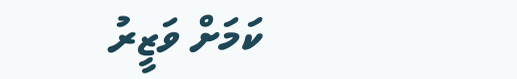ކަމަށް ވަޒީރު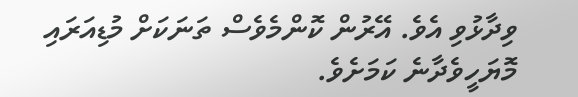ވިދާޅުވި އެވެ. އޭރުން ކޮންމެވެސް ތަނަކަށް މުޑިއަރައި މޮޔަހީވެދާނެ ކަމަށެވެ.